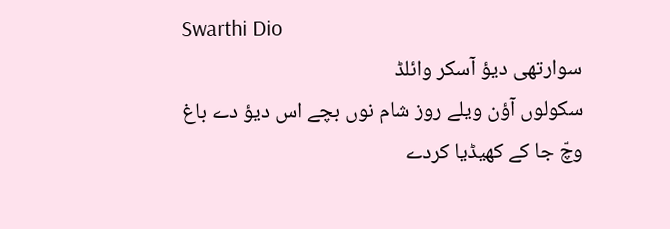Swarthi Dio
سوارتھی دیؤ آسکر وائلڈ
سکولوں آؤن ویلے روز شام نوں بچے اس دیؤ دے باغ وچّ جا کے کھیڈیا کردے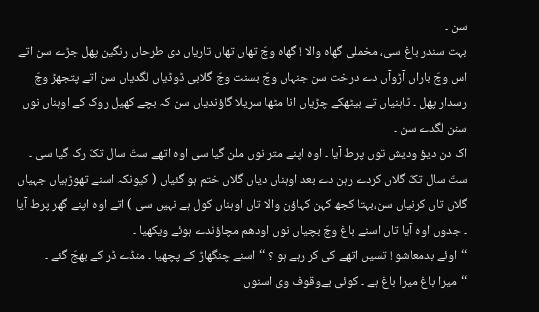سن ۔
بہت سندر باغ سی، مخملی گھاہ والا ! گھاہ وچّ تھاں تھاں تاریاں دی طرحاں رنگین پھل جڑے سن اتے اس وچّ باراں آڑوآں دے درخت سن جنہاں وچّ بسنت وچّ گلابی ڈوڈیاں لگدیاں سن اتے پتجھڑ وچّ رسدار پھل ۔ ٹاہنیاں تے بیٹھکے چڑیاں انا مٹھا سریلا گاؤندیاں سن کہ بچے کھیل روک کے اوہناں نوں سنن لگدے سن ۔
اک دن دیؤ ودیش توں پرط آیا ۔ اوہ اپنے متر نوں ملن گیا سی اوہ اتھے ستّ سال تکّ رک گیا سی ۔ ستّ سال تکّ گلاں کردے رہن دے بعد اوہناں دیاں گلاں ختم ہو گئیاں ( کیونکہ اسنے تھوڑہیاں جہیاں گلاں تاں کرنیاں سن،بہتا کجھ کہن کہاؤن والا تاں اوہناں کول ہے نہیں سی ) اتے اوہ اپنے گھر پرط آیا ۔ جدوں اوہ آیا تاں اسنے باغ وچّ بچیاں نوں اودھم مچاؤندے ہوئے ویکھیا ۔
‘‘اوئے بدمعاشو ! تسیں اتھے کی کر رہے ہو ؟ ‘‘اسنے چنگھاڑ کے پچھیا ۔ منڈے ڈر کے بھجّ گئے ۔
‘‘میرا باغ میرا باغ ہے ۔ کوئی بےوقوف وی اسنوں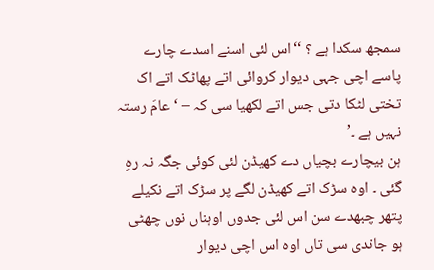سمجھ سکدا ہے ؟ ‘‘اس لئی اسنے اسدے چارے پاسے اچی جہی دیوار کروائی اتے پھاٹک اتے اک تختی لٹکا دتی جس اتے لکھیا سی کہ – ‘عامَ رستہ نہیں ہے ۔’
ہن بیچارے بچیاں دے کھیڈن لئی کوئی جگہ نہ رہِ گئی ۔ اوہ سڑک اتے کھیڈن لگے پر سڑک اتے نکیلے پتھر چبھدے سن اس لئی جدوں اوہناں نوں چھٹی ہو جاندی سی تاں اوہ اس اچی دیوار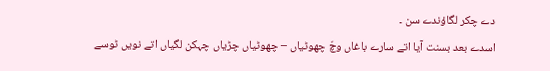دے چکر لگاؤندے سن ۔
اسدے بعد بسنت آیا اتے سارے باغاں وچّ چھوٹیاں – چھوٹیاں چڑیاں چہکن لگیاں اتے نویں ٹوسے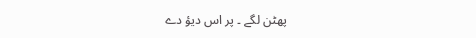پھٹن لگے ۔ پر اس دیؤ دے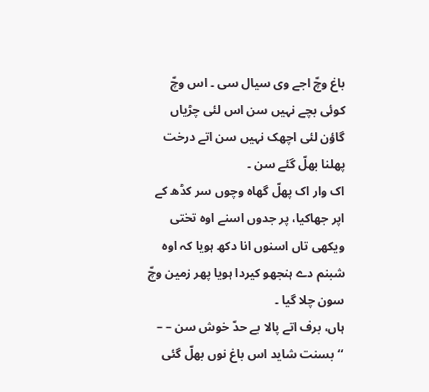باغ وچّ اجے وی سیال سی ۔ اس وچّ کوئی بچے نہیں سن اس لئی چڑیاں گاؤن لئی اچھک نہیں سن اتے درخت پھلنا بھلّ گئے سن ۔
اک وار اک پھلّ گھاہ وچوں سر کڈھ کے اپر جھاکیا، پر جدوں اسنے اوہ تختی ویکھی تاں اسنوں انا دکھ ہویا کہ اوہ شبنم دے ہنجھو کیردا ہویا پھر زمین وچّ سون چلا گیا ۔
ہاں، برف اتے پالا بے حدّ خوش سن – – ‘‘بسنت شاید اس باغ نوں بھلّ گئی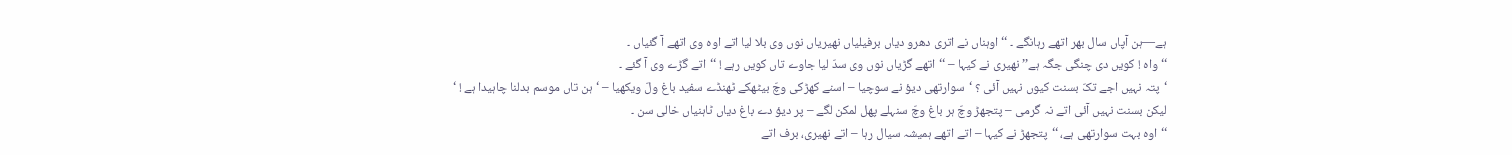ہے—ہن آپاں سال بھر اتھے رہانگے ۔ ‘‘اوہناں نے اتری دھرو دیاں برفیلیاں نھیریاں نوں وی بلا لیا اتے اوہ وی اتھے آ گئیاں ۔
‘‘واہ ! کویں دی چنگی جگہ ہے’’ نھیری نے کیہا – ‘‘اتھے گڑیاں نوں وی سدّ لیا جاوے تاں کویں رہے ! ‘‘اتے گڑے وی آ گئے ۔
‘پتہ نہیں اجے تکّ بسنت کیوں نہیں آئی ؟ ‘سوارتھی دیؤ نے سوچیا – اسنے کھڑکی وچّ بیٹھکے ٹھنڈے سفید باغ ولّ ویکھیا – ‘ہن تاں موسم بدلنا چاہیدا ہے ! ‘
لیکن بسنت نہیں آئی اتے نہ گرمی – پتجھڑ وچّ ہر باغ وچّ سنہلے پھل لمکن لگے – پر دیؤ دے باغ دیاں ٹاہنیاں خالی سن ۔
‘‘اوہ بہت سوارتھی ہے، ‘‘پتجھڑ نے کیہا – اتے اتھے ہمیشہ سیال رہا – اتے نھیری، برف اتے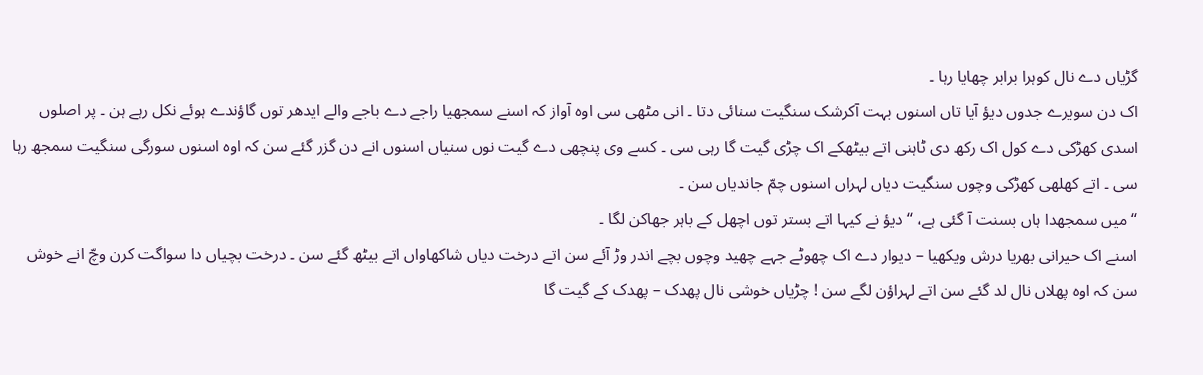گڑیاں دے نال کوہرا برابر چھایا رہا ۔
اک دن سویرے جدوں دیؤ آیا تاں اسنوں بہت آکرشک سنگیت سنائی دتا ۔ انی مٹھی سی اوہ آواز کہ اسنے سمجھیا راجے دے باجے والے ایدھر توں گاؤندے ہوئے نکل رہے ہن ۔ پر اصلوں اسدی کھڑکی دے کول اک رکھ دی ٹاہنی اتے بیٹھکے اک چڑی گیت گا رہی سی ۔ کسے وی پنچھی دے گیت نوں سنیاں اسنوں انے دن گزر گئے سن کہ اوہ اسنوں سورگی سنگیت سمجھ رہا سی ۔ اتے کھلھی کھڑکی وچوں سنگیت دیاں لہراں اسنوں چمّ جاندیاں سن ۔
‘‘میں سمجھدا ہاں بسنت آ گئی ہے، ‘‘دیؤ نے کیہا اتے بستر توں اچھل کے باہر جھاکن لگا ۔
اسنے اک حیرانی بھریا درش ویکھیا – دیوار دے اک چھوٹے جہے چھید وچوں بچے اندر وڑ آئے سن اتے درخت دیاں شاکھاواں اتے بیٹھ گئے سن ۔ درخت بچیاں دا سواگت کرن وچّ انے خوش سن کہ اوہ پھلاں نال لد گئے سن اتے لہراؤن لگے سن ! چڑیاں خوشی نال پھدک – پھدک کے گیت گا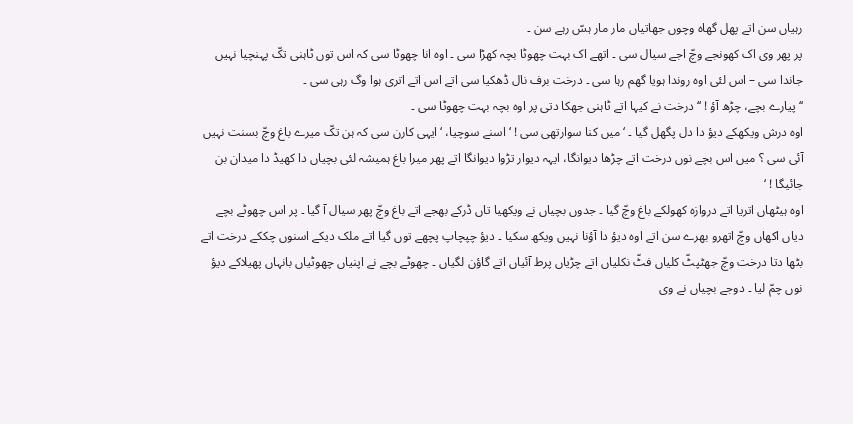رہیاں سن اتے پھل گھاہ وچوں جھاتیاں مار مار ہسّ رہے سن ۔
پر پھر وی اک کھونجے وچّ اجے سیال سی ۔ اتھے اک بہت چھوٹا بچہ کھڑا سی ۔ اوہ انا چھوٹا سی کہ اس توں ٹاہنی تکّ پہنچیا نہیں جاندا سی – اس لئی اوہ روندا ہویا گھم رہا سی ۔ درخت برف نال ڈھکیا سی اتے اس اتے اتری ہوا وگ رہی سی ۔
‘‘پیارے بچے، چڑھ آؤ ! ‘‘درخت نے کیہا اتے ٹاہنی جھکا دتی پر اوہ بچہ بہت چھوٹا سی ۔
اوہ درش ویکھکے دیؤ دا دل پگھل گیا ۔ ‘میں کنا سوارتھی سی ! ‘اسنے سوچیا، ‘ایہی کارن سی کہ ہن تکّ میرے باغ وچّ بسنت نہیں آئی سی ؟ میں اس بچے نوں درخت اتے چڑھا دیوانگا، ایہہ دیوار تڑوا دیوانگا اتے پھر میرا باغ ہمیشہ لئی بچیاں دا کھیڈ دا میدان بن جائیگا ! ‘
اوہ ہیٹھاں اتریا اتے دروازہ کھولکے باغ وچّ گیا ۔ جدوں بچیاں نے ویکھیا تاں ڈرکے بھجے اتے باغ وچّ پھر سیال آ گیا ۔ پر اس چھوٹے بچے دیاں اکھاں وچّ اتھرو بھرے سن اتے اوہ دیؤ دا آؤنا نہیں ویکھ سکیا ۔ دیؤ چپچاپ پچھے توں گیا اتے ملک دیکے اسنوں چککے درخت اتے بٹھا دتا درخت وچّ جھٹپٹّ کلیاں فٹّ نکلیاں اتے چڑیاں پرط آئیاں اتے گاؤن لگیاں ۔ چھوٹے بچے نے اپنیاں چھوٹیاں بانہاں پھیلاکے دیؤ نوں چمّ لیا ۔ دوجے بچیاں نے وی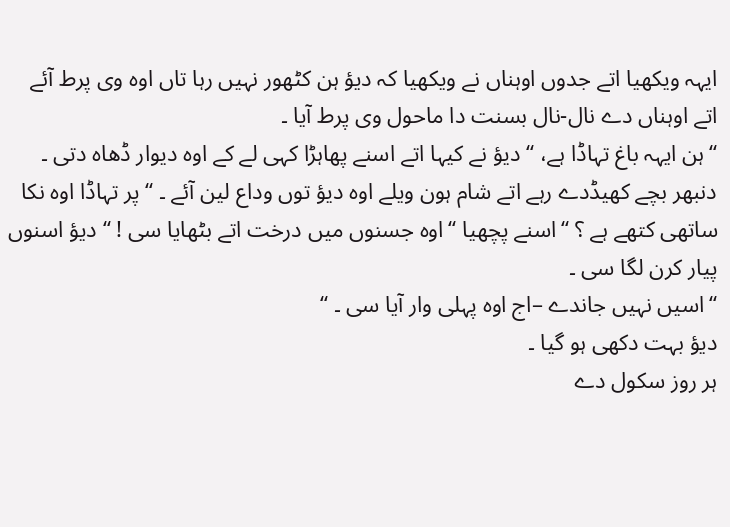ایہہ ویکھیا اتے جدوں اوہناں نے ویکھیا کہ دیؤ ہن کٹھور نہیں رہا تاں اوہ وی پرط آئے اتے اوہناں دے نال-نال بسنت دا ماحول وی پرط آیا ۔
‘‘ہن ایہہ باغ تہاڈا ہے، ‘‘دیؤ نے کیہا اتے اسنے پھاہڑا کہی لے کے اوہ دیوار ڈھاہ دتی ۔
دنبھر بچے کھیڈدے رہے اتے شام ہون ویلے اوہ دیؤ توں وداع لین آئے ۔ ‘‘پر تہاڈا اوہ نکا ساتھی کتھے ہے ؟ ‘‘اسنے پچھیا ‘‘اوہ جسنوں میں درخت اتے بٹھایا سی ! ‘‘دیؤ اسنوں پیار کرن لگا سی ۔
‘‘اسیں نہیں جاندے –اج اوہ پہلی وار آیا سی ۔ ‘‘
دیؤ بہت دکھی ہو گیا ۔
ہر روز سکول دے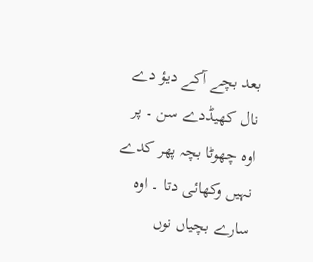بعد بچے آکے دیؤ دے نال کھیڈدے سن ۔ پر اوہ چھوٹا بچہ پھر کدے نہیں وکھائی دتا ۔ اوہ سارے بچیاں نوں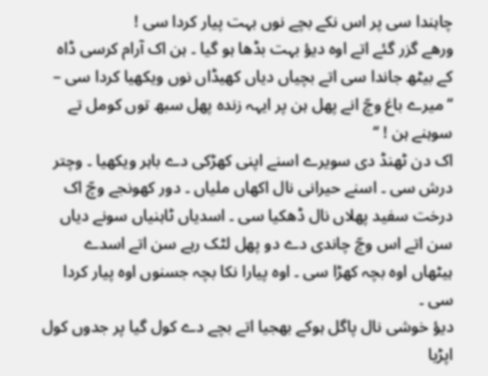چاہندا سی پر اس نکے بچے نوں بہت پیار کردا سی !
ورھے گزر گئے اتے اوہ دیؤ بہت بڈھا ہو گیا ۔ ہن اک آرام کرسی ڈاہ کے بیٹھ جاندا سی اتے بچیاں دیاں کھیڈاں نوں ویکھیا کردا سی – ‘‘میرے باغ وچّ انے پھل ہن پر ایہہ زندہ پھل سبھ توں کومل تے سوہنے ہن ! ‘‘
اک دن ٹھنڈ دی سویرے اسنے اپنی کھڑکی دے باہر ویکھیا ۔ وچتر درش سی ۔ اسنے حیرانی نال اکھاں ملیاں ۔ دور کھونجے وچّ اک درخت سفید پھلاں نال ڈھکیا سی ۔ اسدیاں ٹاہنیاں سونے دیاں سن اتے اس وچّ چاندی دے دو پھل لٹک رہے سن اتے اسدے ہیٹھاں اوہ بچہ کھڑا سی ۔ اوہ پیارا نکا بچہ جسنوں اوہ پیار کردا سی ۔
دیؤ خوشی نال پاگل ہوکے بھجیا اتے بچے دے کول گیا پر جدوں کول اپڑیا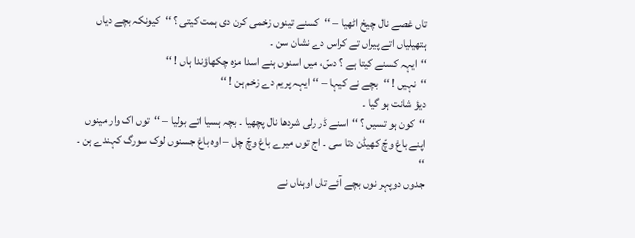تاں غصے نال چیخ اٹھیا – ‘‘کسنے تینوں زخمی کرن دی ہمت کیتی ؟ ‘‘کیونکہ بچے دیاں ہتھیلیاں اتے پیراں تے کراس دے نشان سن ۔
‘‘ایہہ کسنے کیتا ہے ؟ دسّ، میں اسنوں ہنے اسدا مزہ چکھاؤندا ہاں ! ‘‘
‘‘نہیں ! ‘‘بچے نے کیہا – ‘‘ایہہ پریم دے زخم ہن ! ‘‘
دیؤ شانت ہو گیا ۔
‘‘کون ہو تسیں ؟ ‘‘اسنے ڈر رلی شردھا نال پچھیا ۔ بچہ ہسیا اتے بولیا – ‘‘توں اک وار مینوں اپنے باغ وچّ کھیڈن دتا سی ۔ اج توں میرے باغ وچّ چل – اوہ باغ جسنوں لوک سورگ کہندے ہن ۔ ‘‘
جدوں دوپہر نوں بچے آئے تاں اوہناں نے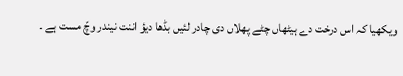ویکھیا کہ اس درخت دے ہیٹھاں چٹے پھلاں دی چادر لئیں بڈھا دیؤ اننت نیندر وچّ مست ہے ۔